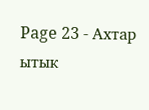Page 23 - Ахтар ытык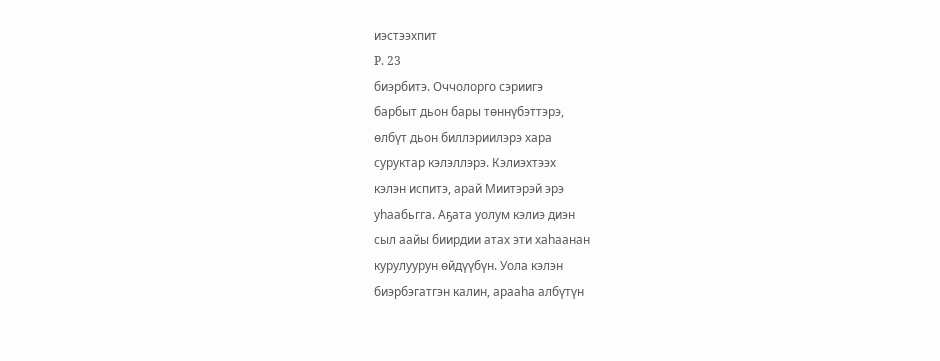иэстээхпит
P. 23
биэрбитэ. Оччолорго сэриигэ
барбыт дьон бары төннүбэттэрэ,
өлбүт дьон биллэриилэрэ хара
суруктар кэлэллэрэ. Кэлиэхтээх
кэлэн испитэ, арай Миитэрэй эрэ
уһаабьгга. Аҕата уолум кэлиэ диэн
сыл аайы биирдии атах эти хаһаанан
курулуурун өйдүүбүн. Уола кэлэн
биэрбэгатгэн калин, арааһа албүтүн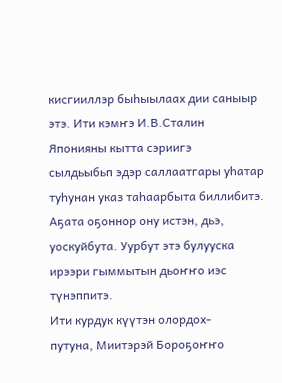кисгииллэр быһыылаах дии саныыр
этэ. Ити кэмҥэ И.В.Сталин
Японияны кытта сэриигэ
сылдьыбьп эдэр саллаатгары уһатар
туһунан указ таһаарбыта биллибитэ.
Аҕата оҕоннор ону истэн, дьэ,
уоскуйбута. Уурбут этэ булууска
ирээри гыммытын дьоҥҥо иэс
түнэппитэ.
Ити курдук күүтэн олордох-
путуна, Миитэрэй Бороҕоҥҥо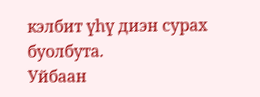кэлбит үһү диэн сурах буолбута.
Уйбаан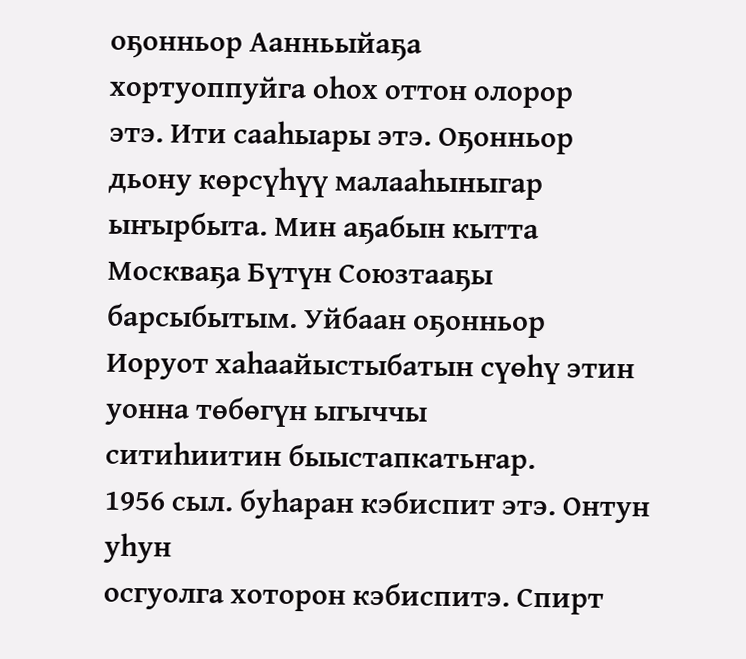оҕонньор Аанньыйаҕа
хортуоппуйга оһох оттон олорор
этэ. Ити сааһыары этэ. Оҕонньор
дьону көрсүһүү малааһыныгар
ыҥырбыта. Мин аҕабын кытта
Москваҕа Бүтүн Союзтааҕы барсыбытым. Уйбаан оҕонньор
Иоруот хаһаайыстыбатын сүөһү этин уонна төбөгүн ыгыччы
ситиһиитин быыстапкатьҥар.
1956 сыл. буһаран кэбиспит этэ. Онтун уһун
осгуолга хоторон кэбиспитэ. Спирт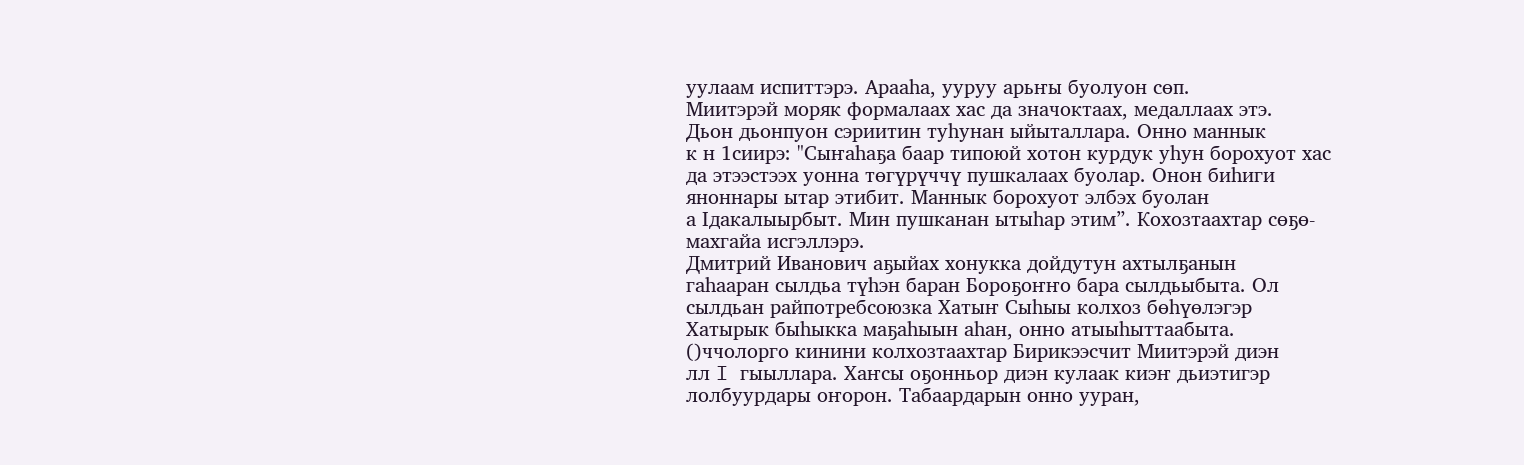уулаам испиттэрэ. Арааһа, ууруу арьҥы буолуон сөп.
Миитэрэй моряк формалаах хас да значоктаах, медаллаах этэ.
Дьон дьонпуон сэриитин туһунан ыйыталлара. Онно маннык
к н 1сиирэ: "Сыҥаһаҕа баар типоюй хотон курдук уһун борохуот хас
да этээстээх уонна төгүрүччү пушкалаах буолар. Онон биһиги
яноннары ытар этибит. Маннык борохуот элбэх буолан
а Iдакалыырбыт. Мин пушканан ытыһар этим”. Кохозтаахтар сөҕө-
махгайа исгэллэрэ.
Дмитрий Иванович аҕыйах хонукка дойдутун ахтылҕанын
гаһааран сылдьа түһэн баран Бороҕоҥҥо бара сылдьыбыта. Ол
сылдьан райпотребсоюзка Хатыҥ Сыһыы колхоз бөһүөлэгэр
Хатырык быһыкка маҕаһыын аһан, онно атыыһыттаабыта.
()ччолорго кинини колхозтаахтар Бирикээсчит Миитэрэй диэн
лл I гыыллара. Хаҥсы оҕонньор диэн кулаак киэҥ дьиэтигэр
лолбуурдары оҥорон. Табаардарын онно ууран,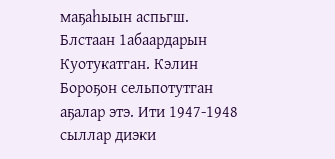маҕаһыын аспьгш.
Блстаан 1абаардарын Куотукатган. Кэлин Бороҕон сельпотутган
аҕалар этэ. Ити 1947-1948 сыллар диэки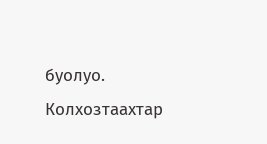буолуо. Колхозтаахтар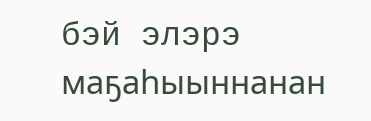бэй элэрэ маҕаһыыннанан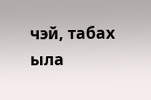чэй, табах ыла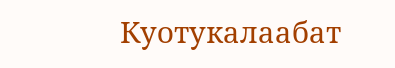Куотукалаабат